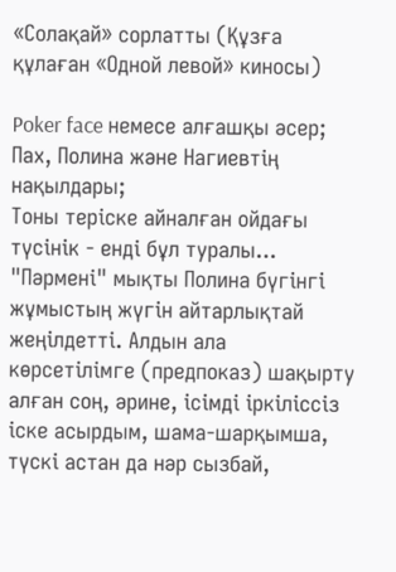«Солақай» сорлатты (Құзға құлаған «Одной левой» киносы)

Poker face немесе алғашқы әсер;
Пах, Полина және Нагиевтің нақылдары;
Тоны теріске айналған ойдағы түсінік - енді бұл туралы...
"Пәрмені" мықты Полина бүгінгі жұмыстың жүгін айтарлықтай жеңілдетті. Алдын ала көрсетілімге (предпоказ) шақырту алған соң, әрине, ісімді іркіліссіз іске асырдым, шама-шарқымша, түскі астан да нәр сызбай,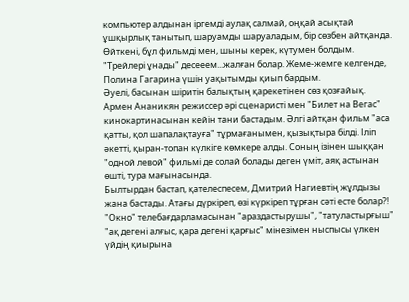компьютер алдынан іргемді аулақ салмай, оңқай асықтай ұшқырлық танытып, шаруамды шаруаладым, бір сөзбен айтқанда. Өйткені, бұл фильмді мен, шыны керек, күтумен болдым. "Трейлері ұнады" десееем...жалған болар. Жеме-жемге келгенде, Полина Гагарина үшін уақытымды қиып бардым.
Әуелі, басынан шіритін балықтың қарекетінен сөз қозғайық. Армен Ананикян режиссер әрі сценаристі мен "Билет на Вегас" кинокартинасынан кейін тани бастадым. Әлгі айтқан фильм "аса қатты, қол шапалақтауға" тұрмағанымен, қызықтыра білді. Іліп әкетті, қыран-топан күлкіге көмкере алды. Соның ізінен шыққан "одной левой" фильмі де солай болады деген үміт, аяқ астынан өшті, тура мағынасында.
Былтырдан бастап, қателеспесем, Дмитрий Нагиевтің жұлдызы жана бастады. Атағы дүркіреп, өзі күркіреп тұрған сәті есте болар?! "Окно" телебағдарламасынан "араздастырушы", "татуластырғыш" "ақ дегені алғыс, қара дегені қарғыс" мінезімен ныспысы үлкен үйдің қиырына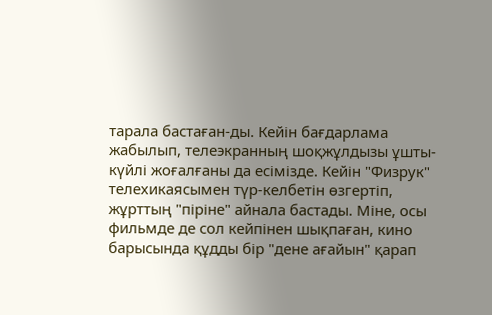тарала бастаған-ды. Кейін бағдарлама жабылып, телеэкранның шоқжұлдызы ұшты-күйлі жоғалғаны да есімізде. Кейін "Физрук" телехикаясымен түр-келбетін өзгертіп, жұрттың "піріне" айнала бастады. Міне, осы фильмде де сол кейпінен шықпаған, кино барысында құдды бір "дене ағайын" қарап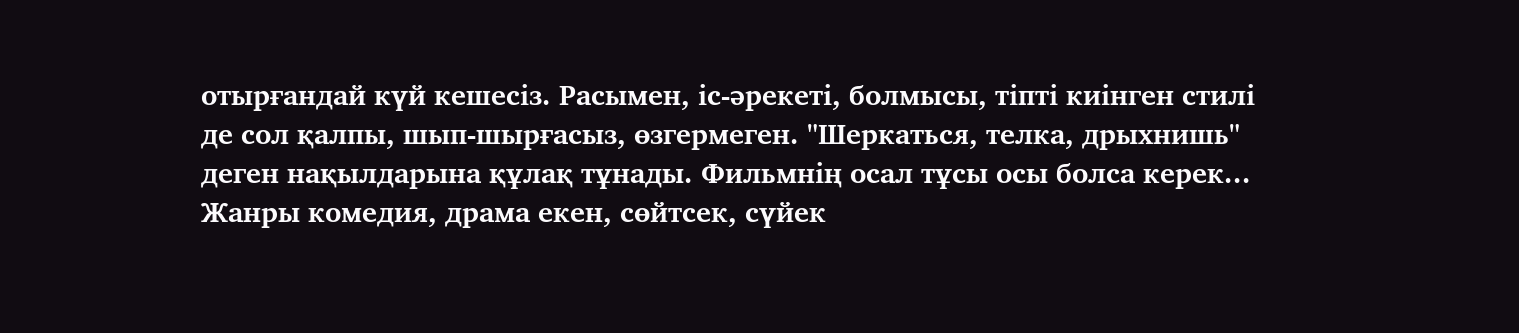отырғандай күй кешесіз. Расымен, іс-әрекеті, болмысы, тіпті киінген стилі де сол қалпы, шып-шырғасыз, өзгермеген. "Шеркаться, телка, дрыхнишь" деген нақылдарына құлақ тұнады. Фильмнің осал тұсы осы болса керек...
Жанры комедия, драма екен, сөйтсек, сүйек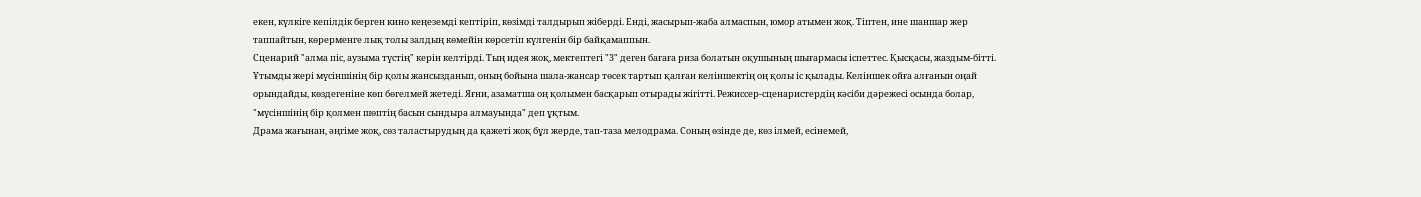екен, күлкіге кепілдік берген кино кеңеземді кептіріп, көзімді талдырып жіберді. Енді, жасырып-жаба алмаспын, юмор атымен жоқ. Тіптен, ине шаншар жер таппайтын, көрерменге лық толы залдың көмейін көрсетіп күлгенін бір байқамаппын.
Сценарий "алма піс, аузыма түстің" керін келтірді. Тың идея жоқ, мектептегі "3" деген бағаға риза болатын оқушының шығармасы іспеттес. Қысқасы, жаздым-бітті. Ұтымды жері мүсіншінің бір қолы жансызданып, оның бойына шала-жансар төсек тартып қалған келіншектің оң қолы іс қылады. Келіншек ойға алғанын оңай орындайды, көздегеніне көп бөгелмей жетеді. Яғни, азаматша оң қолымен басқарып отырады жігітті. Режиссер-сценаристердің кәсіби дәрежесі осында болар, "мүсіншінің бір қолмен шөптің басын сындыра алмауында" деп ұқтым.
Драма жағынан, әңгіме жоқ, сөз таластырудың да қажеті жоқ бұл жерде, тап-таза мелодрама. Соның өзінде де, көз ілмей, есінемей,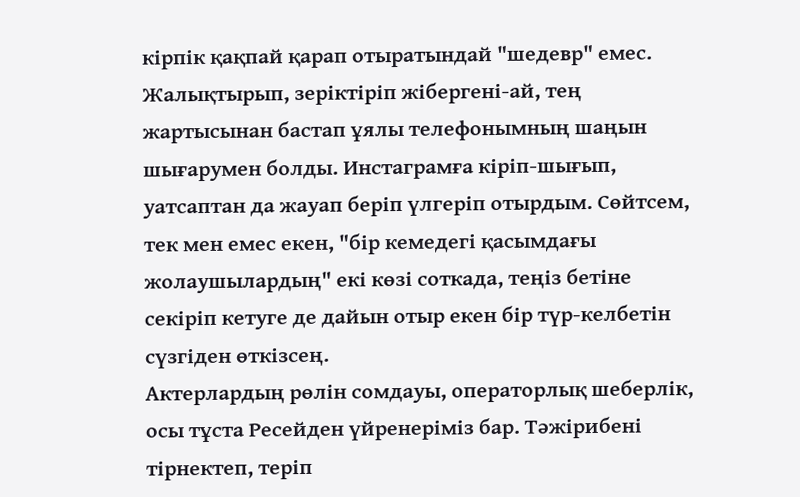кірпік қақпай қарап отыратындай "шедевр" емес. Жалықтырып, зеріктіріп жібергені-ай, тең жартысынан бастап ұялы телефонымның шаңын шығарумен болды. Инстаграмға кіріп-шығып, уатсаптан да жауап беріп үлгеріп отырдым. Сөйтсем, тек мен емес екен, "бір кемедегі қасымдағы жолаушылардың" екі көзі соткада, теңіз бетіне секіріп кетуге де дайын отыр екен бір түр-келбетін сүзгіден өткізсең.
Актерлардың рөлін сомдауы, операторлық шеберлік, осы тұста Ресейден үйренеріміз бар. Тәжірибені тірнектеп, теріп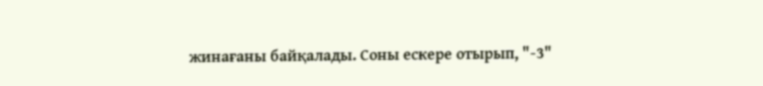жинағаны байқалады. Соны ескере отырып, "-3"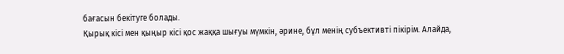бағасын бекітуге болады.
Қырық кісі мен қыңыр кісі қос жаққа шығуы мүмкін, әрине, бұл менің субъективті пікірім. Алайда,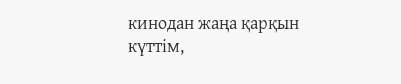кинодан жаңа қарқын күттім,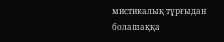мистикалық тұрғыдан болашаққа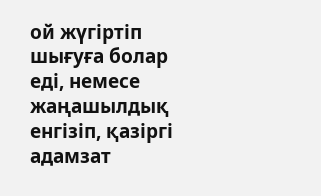ой жүгіртіп шығуға болар еді, немесе жаңашылдық енгізіп, қазіргі адамзат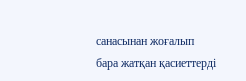санасынан жоғалып бара жатқан қасиеттерді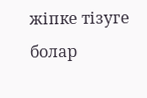жіпке тізуге болар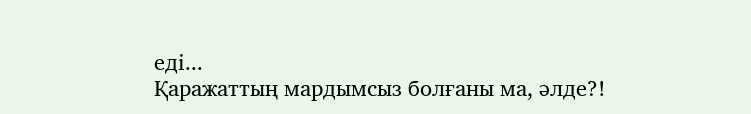еді...
Қаражаттың мардымсыз болғаны ма, әлде?!